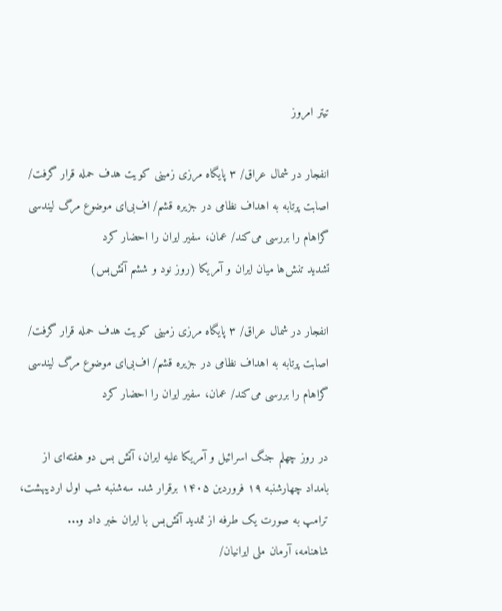تیتر امروز

انفجار در شمال عراق/ ۳ پایگاه مرزی زمینی کویت هدف حمله قرار گرفت/ اصابت پرتابه به اهداف نظامی در جزیره قشم/ اف‌بی‌ای موضوع مرگ لیندسی گراهام را بررسی می‌کند/ عمان، سفیر ایران را احضار کرد
تشدید تنش‌ها میان ایران و آمریکا (روز نود و ششم آتش‌بس)

انفجار در شمال عراق/ ۳ پایگاه مرزی زمینی کویت هدف حمله قرار گرفت/ اصابت پرتابه به اهداف نظامی در جزیره قشم/ اف‌بی‌ای موضوع مرگ لیندسی گراهام را بررسی می‌کند/ عمان، سفیر ایران را احضار کرد

در روز چهلم جنگ اسرائیل و آمریکا علیه ایران، آتش بس دو هفته‌ای از بامداد چهارشنبه ۱۹ فروردین ۱۴۰۵ برقرار شد. سه‌شنبه شب اول اردیبهشت، ترامپ به صورت یک طرفه از تمدید آتش‌بس با ایران خبر داد و...
شاهنامه، آرمان ملی ایرانیان/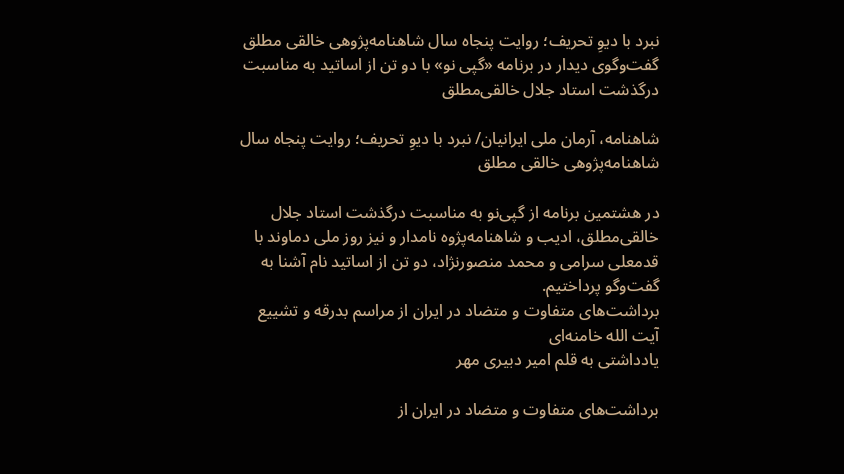نبرد با دیوِ تحریف؛ روایت پنجاه سال شاهنامه‌پژوهی خالقی مطلق
گفت‌وگوی دیدار در برنامه «گپی نو» با دو تن از اساتید به مناسبت درگذشت استاد جلال خالقی‌مطلق

شاهنامه، آرمان ملی ایرانیان/ نبرد با دیوِ تحریف؛ روایت پنجاه سال شاهنامه‌پژوهی خالقی مطلق

در هشتمین برنامه از گپی‌نو به مناسبت درگذشت استاد جلال خالقی‌مطلق، ادیب و شاهنامه‌پژوه نامدار و نیز روز ملی دماوند با قدمعلی سرامی و محمد منصورنژاد، دو تن از اساتید نام آشنا به گفت‌و‌گو پرداختیم.
برداشت‌های متفاوت و متضاد در ایران از مراسم بدرقه و تشییع آیت الله خامنه‌ای
یادداشتی به قلم امیر دبیری مهر

برداشت‌های متفاوت و متضاد در ایران از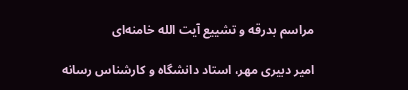مراسم بدرقه و تشییع آیت الله خامنه‌ای

امیر دبیری مهر، استاد دانشگاه و کارشناس رسانه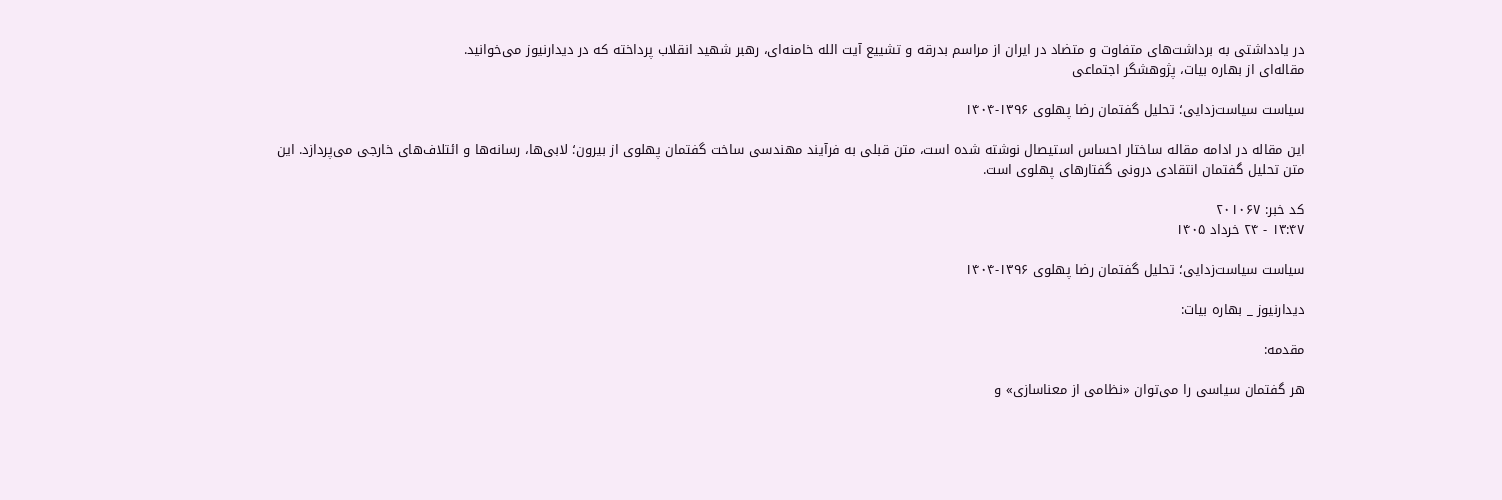در یادداشتی به برداشت‌های متفاوت و متضاد در ایران از مراسم بدرقه و تشییع آیت الله خامنه‌ای، رهبر شهید انقلاب پرداخته که در دیدارنیوز می‌خوانید.
مقاله‌ای از بهاره بیات، پژوهشگر اجتماعی

سیاست سیاست‌زدایی؛ تحلیل گفتمان رضا پهلوی ۱۳۹۶-۱۴۰۴

این مقاله در ادامه مقاله ساختار احساس استیصال نوشته شده است، متن قبلی به فرآیند مهندسی ساخت گفتمان پهلوی از بیرون؛ لابی‌ها، رسانه‌ها و ائتلاف‌های خارجی می‌پردازد. این متن تحلیل گفتمان انتقادی درونی گفتار‌های پهلوی است.

کد خبر: ۲۰۱۰۶۷
۱۳:۴۷ - ۲۴ خرداد ۱۴۰۵

سیاست سیاست‌زدایی؛ تحلیل گفتمان رضا پهلوی ۱۳۹۶-۱۴۰۴

دیدارنیوز _ بهاره بیات:

مقدمه:

هر گفتمان سیاسی را می‌توان «نظامی از معناسازی» و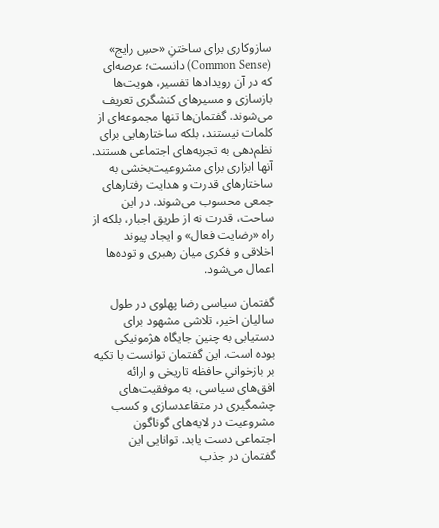سازوکاری برای ساختنِ «حسِ رایج» (Common Sense) دانست؛ عرصه‌ای که در آن رویداد‌ها تفسیر، هویت‌ها بازسازی و مسیر‌های کنشگری تعریف می‌شوند. گفتمان‌ها تنها مجموعه‌ای از کلمات نیستند، بلکه ساختار‌هایی برای نظم‌دهی به تجربه‌های اجتماعی هستند. آنها ابزاری برای مشروعیت‌بخشی به ساختار‌های قدرت و هدایت رفتار‌های جمعی محسوب می‌شوند. در این ساحت، قدرت نه از طریق اجبار، بلکه از راه «رضایت فعال» و ایجاد پیوند اخلاقی و فکری میان رهبری و توده‌ها اعمال می‌شود.

گفتمان سیاسی رضا پهلوی در طول سالیان اخیر، تلاشی مشهود برای دستیابی به چنین جایگاه هژمونیکی بوده است. این گفتمان توانست با تکیه بر بازخوانیِ حافظه تاریخی و ارائه افق‌های سیاسی، به موفقیت‌های چشمگیری در متقاعدسازی و کسب مشروعیت در لایه‌های گوناگون اجتماعی دست یابد. توانایی این گفتمان در جذب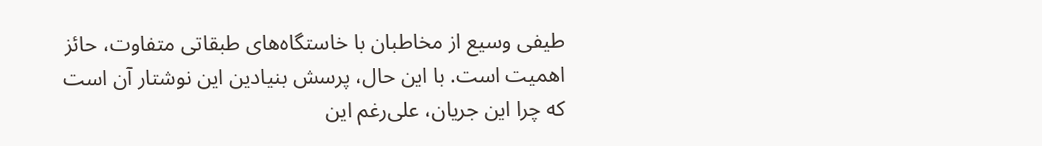طیفی وسیع از مخاطبان با خاستگاه‌های طبقاتی متفاوت، حائز اهمیت است. با این حال، پرسش بنیادین این نوشتار آن است که چرا این جریان، علی‌رغم این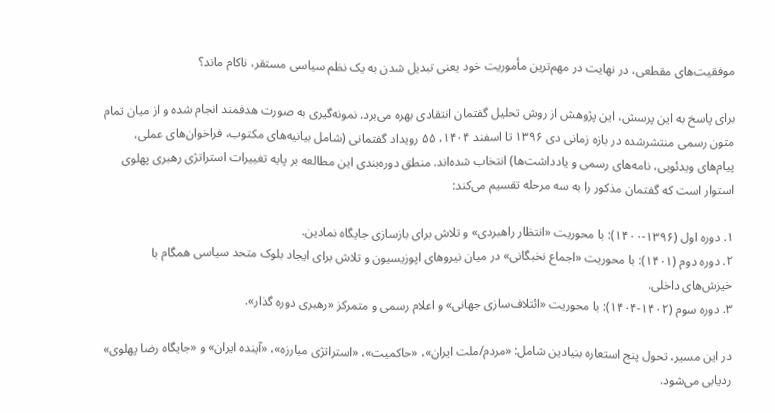موفقیت‌های مقطعی، در نهایت در مهم‌ترین مأموریت خود یعنی تبدیل شدن به یک نظم سیاسی مستقر، ناکام ماند؟

برای پاسخ به این پرسش، این پژوهش از روش تحلیل گفتمان انتقادی بهره می‌برد. نمونه‌گیری به صورت هدفمند انجام شده و از میان تمام متون رسمی منتشرشده در بازه زمانی دی ۱۳۹۶ تا اسفند ۱۴۰۴، ۵۵ رویداد گفتمانی (شامل بیانیه‌های مکتوب، فراخوان‌های عملی، پیام‌های ویدئویی، نامه‌های رسمی و یادداشت‌ها) انتخاب شده‌اند. منطق دوره‌بندی این مطالعه بر پایه تغییرات استراتژی رهبری پهلوی استوار است که گفتمان مذکور را به سه مرحله تقسیم می‌کند:

۱. دوره اول (۱۳۹۶-۱۴۰۰): با محوریت «انتظار راهبردی» و تلاش برای بازسازی جایگاه نمادین.
۲. دوره دوم (۱۴۰۱): با محوریت «اجماع نخبگانی» در میان نیرو‌های اپوزیسیون و تلاش برای ایجاد بلوک متحد سیاسی همگام با خیزش‌های داخلی.
۳. دوره سوم (۱۴۰۲-۱۴۰۴): با محوریت «ائتلاف‌سازی جهانی» و اعلام رسمی و متمرکز «رهبری دوره گذار».

در این مسیر، تحول پنج استعاره بنیادین شامل: «مردم/ملت ایران»، «حاکمیت»، «استراتژی مبارزه»، «آینده ایران» و «جایگاه رضا پهلوی» ردیابی می‌شود.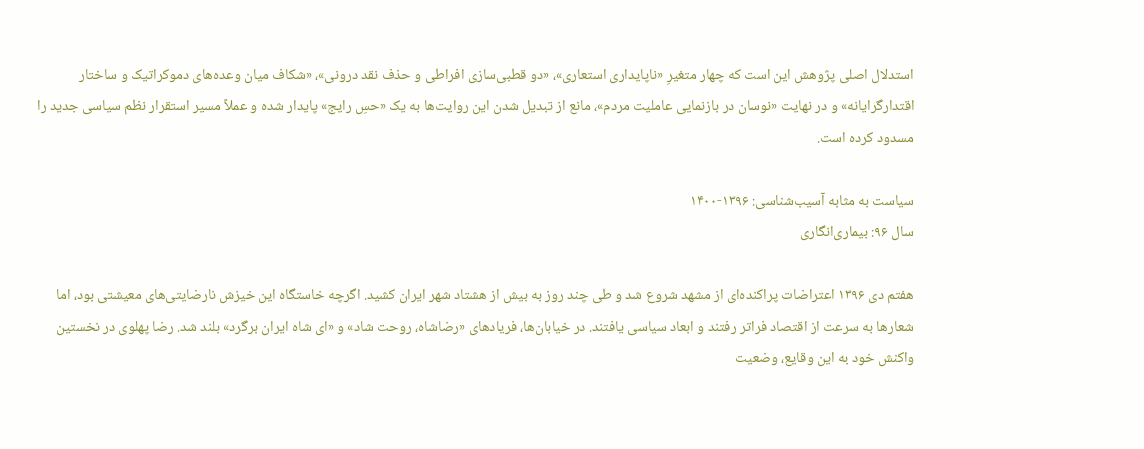استدلال اصلی پژوهش این است که چهار متغیرِ «ناپایداری استعاری»، «دو قطبی‌سازی افراطی و حذف نقد درونی»، «شکاف میان وعده‌های دموکراتیک و ساختار اقتدارگرایانه» و در نهایت «نوسان در بازنمایی عاملیت مردم»، مانع از تبدیل شدن این روایت‌ها به یک «حسِ رایج» پایدار شده و عملاً مسیر استقرار نظم سیاسی جدید را مسدود کرده است.

سیاست به مثابه آسیب‌شناسی: ۱۳۹۶-۱۴۰۰
سال ۹۶: بیماری‌انگاری

هفتم دی ۱۳۹۶ اعتراضات پراکنده‌ای از مشهد شروع شد و طی چند روز به بیش از هشتاد شهر ایران کشید. اگرچه خاستگاه این خیزش نارضایتی‌های معیشتی بود، اما شعار‌ها به سرعت از اقتصاد فراتر رفتند و ابعاد سیاسی یافتند. در خیابان‌ها، فریاد‌های «رضاشاه، روحت شاد» و «ای شاه ایران برگرد» بلند شد. رضا پهلوی در نخستین واکنش خود به این وقایع، وضعیت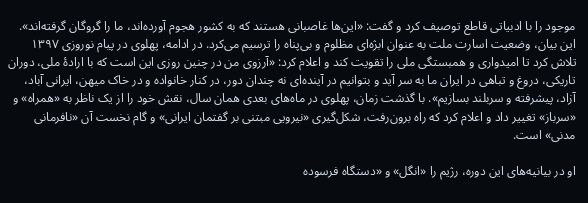موجود را با ادبیاتی قاطع توصیف کرد و گفت: «این‌ها غاصبانی هستند که به کشور هجوم آورده‌اند، ما را گروگان گرفته‌اند». این بیان، وضعیت اسارت ملت به عنوان ابژه‌ای مظلوم و بی‌پناه را ترسیم می‌کرد. در ادامه، پهلوی در پیام نوروزی ۱۳۹۷ تلاش کرد تا امیدواری و همبستگی ملی را تقویت کند و اعلام کرد: «آرزوی من در چنین روزی این است که با ارادهٔ ملی، دوران تاریکی، دروغ و تباهی در ایران ما به سر آید و بتوانیم در آینده‌ای نه چندان دور، در کنار خانواده و در خاک میهن، ایرانی آباد، آزاد، پیشرفته و سربلند بسازیم». با گذشت زمان، پهلوی در ماه‌های بعدی همان سال، نقش خود را از یک ناظر به «همراه» و «سرباز» تغییر داد و اعلام کرد که راه برون‌رفت، شکل‌گیری «نیرویی مبتنی بر گفتمان ایرانی» و گام نخست آن «نافرمانی مدنی» است.

او در بیانیه‌های این دوره، رژیم را «انگل» و «دستگاه فرسوده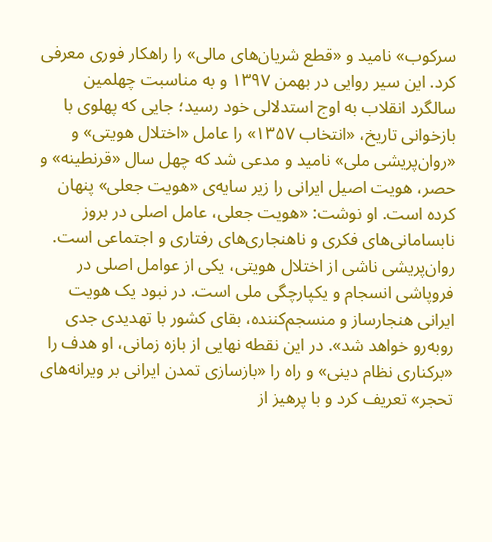سرکوب» نامید و «قطع شریان‌های مالی» را راهکار فوری معرفی کرد. این سیر روایی در بهمن ۱۳۹۷ و به مناسبت چهلمین سالگرد انقلاب به اوج استدلالی خود رسید؛ جایی که پهلوی با بازخوانی تاریخ، «انتخاب ۱۳۵۷» را عامل «اختلال هویتی» و «روان‌پریشی ملی» نامید و مدعی شد که چهل سال «قرنطینه» و حصر، هویت اصیل ایرانی را زیر سایه‌ی «هویت جعلی» پنهان کرده است. او نوشت: «هویت جعلی، عامل اصلی در بروز نابسامانی‌های فکری و ناهنجاری‌های رفتاری و اجتماعی است. روان‌پریشی ناشی از اختلال هویتی، یکی از عوامل اصلی در فروپاشی انسجام و یکپارچگی ملی است. در نبود یک هویت ایرانی هنجارساز و منسجم‌کننده، بقای کشور با تهدیدی جدی رو‌به‌رو خواهد شد». در این نقطه نهایی از بازه زمانی، او هدف را «برکناری نظام دینی» و راه را «بازسازی تمدن ایرانی بر ویرانه‌های تحجر» تعریف کرد و با پرهیز از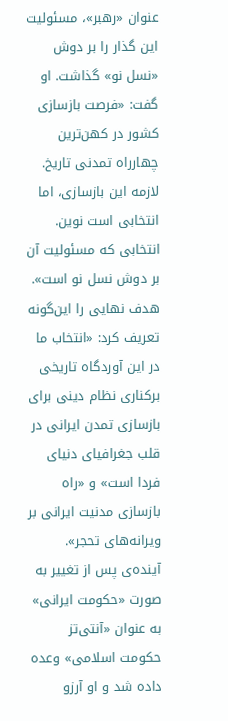عنوان «رهبر»، مسئولیت این گذار را بر دوش «نسل نو» گذاشت. او گفت: «فرصت بازسازی کشور در کهن‌ترین چهارراه تمدنی تاریخ. لازمه این بازسازی، اما انتخابی است نوین. انتخابی که مسئولیت آن بر دوش نسل نو است». هدف نهایی را این‌گونه تعریف کرد: «انتخاب ما در این آوردگاه تاریخی برکناری نظام دینی برای بازسازی تمدن ایرانی در قلب جغرافیای دنیای فردا است» و «راه بازسازی مدنیت ایرانی بر ویرانه‌های تحجر». آینده‌ی پس از تغییر به صورت «حکومت ایرانی» به عنوان «آنتی‌تز حکومت اسلامی» وعده داده شد و او آرزو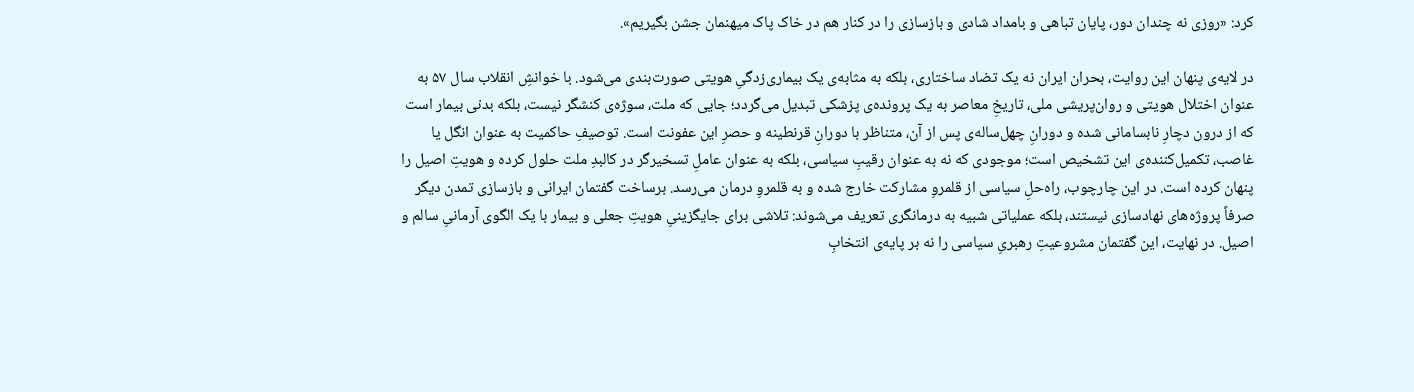کرد: «روزی نه چندان دور، پایان تباهی و بامداد شادی و بازسازی را در کنار هم در خاک پاک میهنمان جشن بگیریم».

در لایه‌ی پنهان این روایت، بحران ایران نه یک تضاد ساختاری، بلکه به مثابه‌ی یک بیماری‌زدگیِ هویتی صورت‌بندی می‌شود. با خوانشِ انقلاب سال ۵۷ به عنوان اختلال هویتی و روان‌پریشی ملی، تاریخِ معاصر به یک پرونده‌ی پزشکی تبدیل می‌گردد؛ جایی که ملت، سوژه‌ی کنشگر نیست، بلکه بدنی بیمار است که از درون دچارِ نابسامانی شده و دورانِ چهل‌ساله‌ی پس از آن، متناظر با دورانِ قرنطینه و حصرِ این عفونت است. توصیفِ حاکمیت به عنوان انگل یا غاصب، تکمیل‌کننده‌ی این تشخیص است؛ موجودی که نه به عنوان رقیبِ سیاسی، بلکه به عنوان عاملِ تسخیرگر در کالبدِ ملت حلول کرده و هویتِ اصیل را پنهان کرده است. در این چارچوب، راه‌حلِ سیاسی از قلمروِ مشارکت خارج شده و به قلمروِ درمان می‌رسد. برساخت گفتمان ایرانی و بازسازی تمدن دیگر صرفاً پروژه‌های نهادسازی نیستند، بلکه عملیاتی شبیه به درمانگری تعریف می‌شوند: تلاشی برای جایگزینیِ هویتِ جعلی و بیمار با یک الگوی آرمانیِ سالم و اصیل. در نهایت، این گفتمان مشروعیتِ رهبریِ سیاسی را نه بر پایه‌ی انتخابِ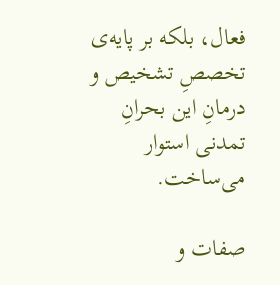فعال، بلکه بر پایه‌ی تخصصِ تشخیص و درمانِ این بحرانِ تمدنی استوار می‌ساخت.

صفات و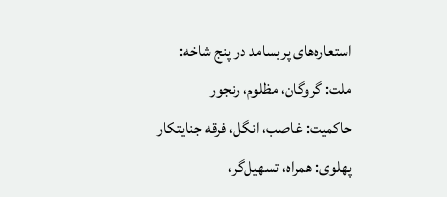استعاره‌های پربسامد در پنج شاخه:
ملت: گروگان، مظلوم، رنجور
حاکمیت: غاصب، انگل، فرقه جنایتکار
پهلوی: همراه، تسهیل‌گر،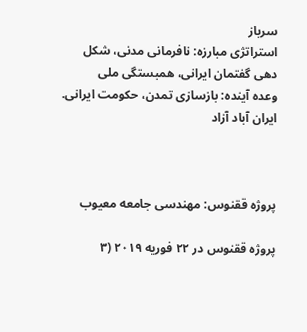سرباز
استراتژی مبارزه: نافرمانی مدنی، شکل دهی گفتمان ایرانی، همبستگی ملی
وعده آینده: بازسازی تمدن، حکومت ایرانی. ایران آباد آزاد



پروژه ققنوس: مهندسی جامعه معیوب

پروژه ققنوس در ۲۲ فوریه ۲۰۱۹ (۳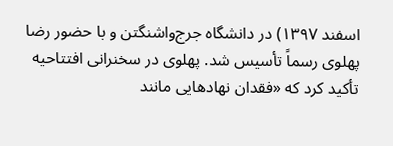اسفند ۱۳۹۷) در دانشگاه جرج‌واشنگتن و با حضور رضا پهلوی رسماً تأسیس شد. پهلوی در سخنرانی افتتاحیه تأکید کرد که «فقدان نهاد‌هایی مانند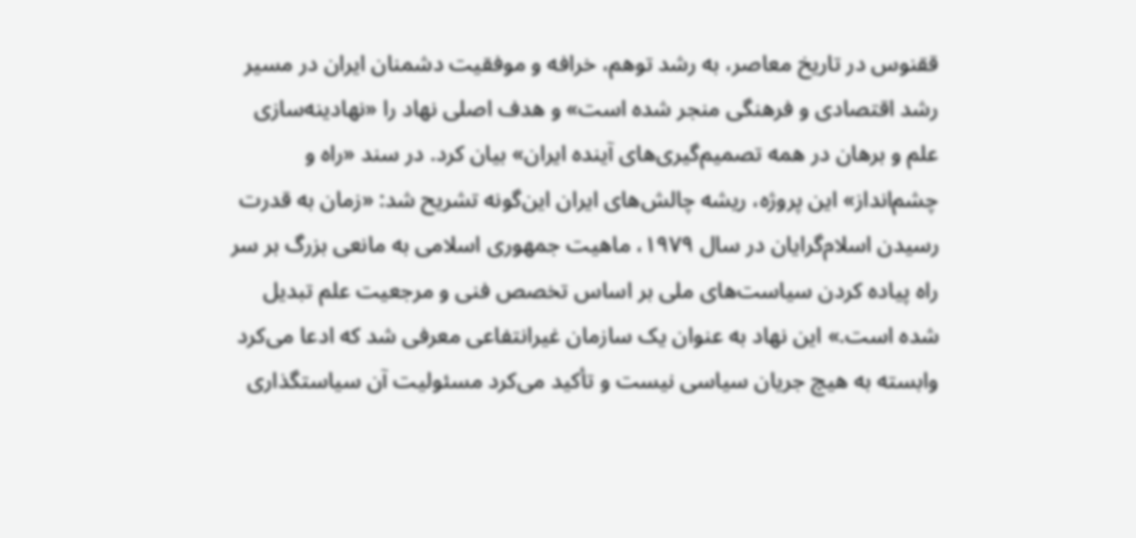ققنوس در تاریخ معاصر، به رشد توهم، خرافه و موفقیت دشمنان ایران در مسیر رشد اقتصادی و فرهنگی منجر شده است» و هدف اصلی نهاد را «نهادینه‌سازی علم و برهان در همه تصمیم‌گیری‌های آینده ایران» بیان کرد. در سند «راه و چشم‌انداز» این پروژه، ریشه چالش‌های ایران این‌گونه تشریح شد: «زمان به قدرت رسیدن اسلام‌گرایان در سال ۱۹۷۹، ماهیت جمهوری اسلامی به مانعی بزرگ بر سر راه پیاده کردن سیاست‌های ملی بر اساس تخصص فنی و مرجعیت علم تبدیل شده است.» این نهاد به عنوان یک سازمان غیرانتفاعی معرفی شد که ادعا می‌کرد وابسته به هیچ جریان سیاسی نیست و تأکید می‌کرد مسئولیت آن سیاستگذاری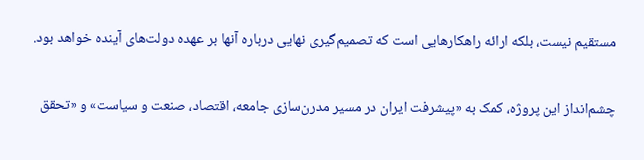مستقیم نیست، بلکه ارائه راهکار‌هایی است که تصمیم‌گیری نهایی درباره آنها بر عهده دولت‌های آینده خواهد بود.

چشم‌انداز این پروژه، کمک به «پیشرفت ایران در مسیر مدرن‌سازی جامعه، اقتصاد، صنعت و سیاست» و «تحقق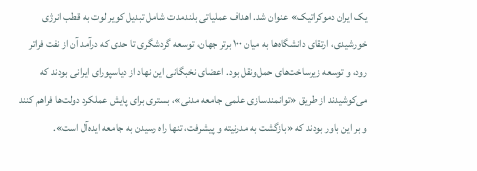یک ایران دموکراتیک» عنوان شد. اهداف عملیاتی بلندمدت شامل تبدیل کویر لوت به قطب انرژی خورشیدی، ارتقای دانشگاه‌ها به میان ۱۰۰ برتر جهان، توسعه گردشگری تا حدی که درآمد آن از نفت فراتر رود، و توسعه زیرساخت‌های حمل‌ونقل بود. اعضای نخبگانی این نهاد از دیاسپورای ایرانی بودند که می‌کوشیدند از طریق «توانمندسازی علمی جامعه مدنی»، بستری برای پایش عملکرد دولت‌ها فراهم کنند و بر این باور بودند که «بازگشت به مدرنیته و پیشرفت، تنها راه رسیدن به جامعه ایده‌آل است».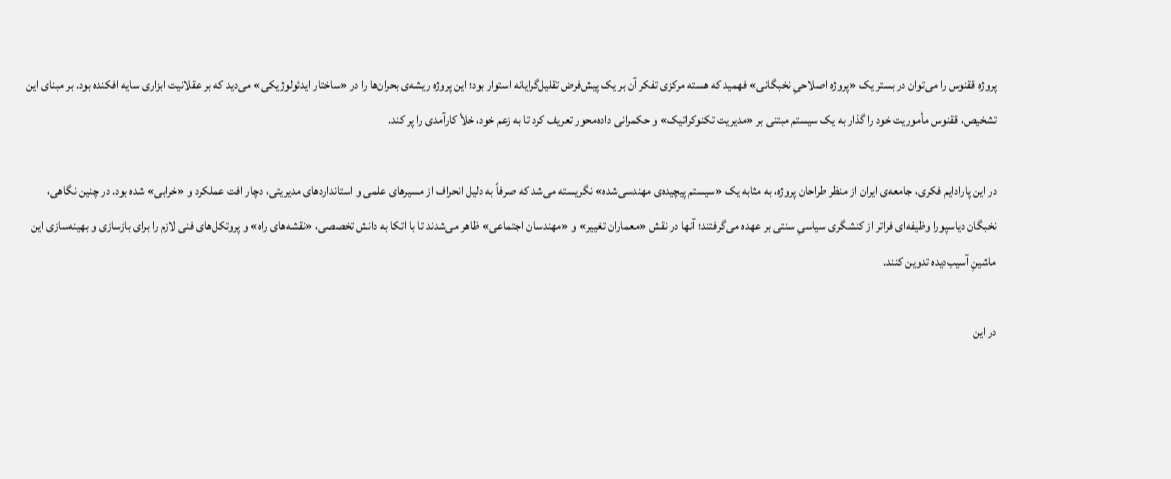پروژه ققنوس را می‌توان در بستر یک «پروژه اصلاحیِ نخبگانی» فهمید که هسته مرکزی تفکر آن بر یک پیش‌فرض تقلیل‌گرایانه استوار بود؛ این پروژه ریشه‌ی بحران‌ها را در «ساختار ایدئولوژیکی» می‌دید که بر عقلانیت ابزاری سایه افکنده بود. بر مبنای این تشخیص، ققنوس مأموریت خود را گذار به یک سیستم مبتنی بر «مدیریت تکنوکراتیک» و حکمرانی داده‌محور تعریف کرد تا به زعم خود، خلأ کارآمدی را پر کند.

در این پارادایم فکری، جامعه‌ی ایران از منظر طراحان پروژه، به مثابه یک «سیستم پیچیده‌ی مهندسی‌شده» نگریسته می‌شد که صرفاً به دلیل انحراف از مسیر‌های علمی و استاندارد‌های مدیریتی، دچار افت عملکرد و «خرابی» شده بود. در چنین نگاهی، نخبگان دیاسپورا وظیفه‌ای فراتر از کنشگری سیاسیِ سنتی بر عهده می‌گرفتند؛ آنها در نقش «معماران تغییر» و «مهندسان اجتماعی» ظاهر می‌شدند تا با اتکا به دانش تخصصی، «نقشه‌های راه» و پروتکل‌های فنی لازم را برای بازسازی و بهینه‌سازی این ماشینِ آسیب‌دیده تدوین کنند.

در این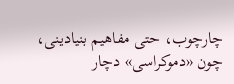چارچوب، حتی مفاهیم بنیادینی، چون «دموکراسی» دچار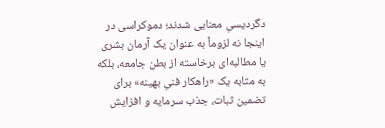دگردیسیِ معنایی شدند؛ دموکراسی در اینجا نه لزوماً به عنوان یک آرمان بشری یا مطالبه‌ای برخاسته از بطن جامعه، بلکه به مثابه یک «راهکار فنیِ بهینه» برای تضمین ثبات، جذب سرمایه و افزایش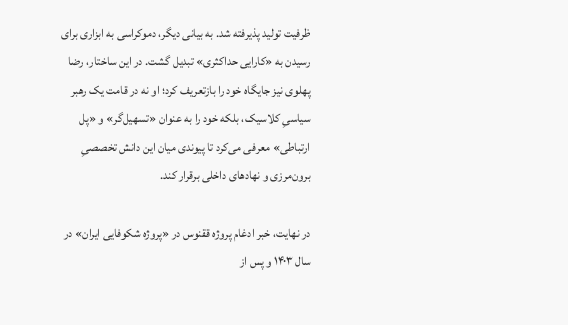ظرفیت تولید پذیرفته شد. به بیانی دیگر، دموکراسی به ابزاری برای رسیدن به «کارایی حداکثری» تبدیل گشت. در این ساختار، رضا پهلوی نیز جایگاه خود را بازتعریف کرد؛ او نه در قامت یک رهبر سیاسیِ کلاسیک، بلکه خود را به عنوان «تسهیل‌گر» و «پل ارتباطی» معرفی می‌کرد تا پیوندی میان این دانش تخصصیِ برون‌مرزی و نهاد‌های داخلی برقرار کند.

در نهایت، خبر ادغام پروژه ققنوس در «پروژه شکوفایی ایران» در سال ۱۴۰۳ و پس از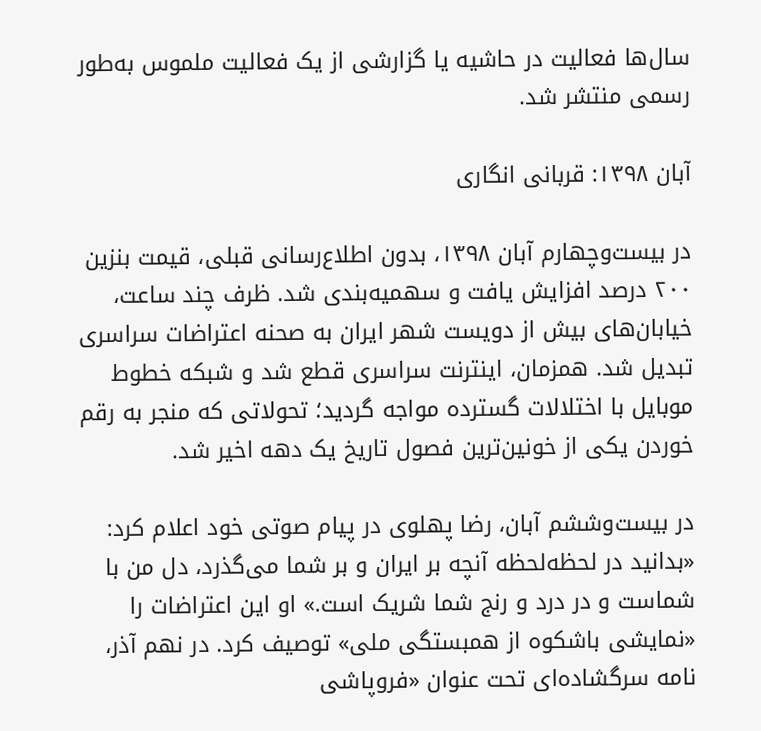سال‌ها فعالیت در حاشیه یا گزارشی از یک فعالیت ملموس به‌طور رسمی منتشر شد.

آبان ۱۳۹۸: قربانی انگاری

در بیست‌وچهارم آبان ۱۳۹۸، بدون اطلاع‌رسانی قبلی، قیمت بنزین ۲۰۰ درصد افزایش یافت و سهمیه‌بندی شد. ظرف چند ساعت، خیابان‌های بیش از دویست شهر ایران به صحنه اعتراضات سراسری تبدیل شد. همزمان، اینترنت سراسری قطع شد و شبکه خطوط موبایل با اختلالات گسترده مواجه گردید؛ تحولاتی که منجر به رقم خوردن یکی از خونین‌ترین فصول تاریخ یک دهه اخیر شد.

در بیست‌وششم آبان، رضا پهلوی در پیام صوتی خود اعلام کرد: «بدانید در لحظه‌لحظه آنچه بر ایران و بر شما می‌گذرد، دل من با شماست و در درد و رنج شما شریک است.» او این اعتراضات را «نمایشی باشکوه از همبستگی ملی» توصیف کرد. در نهم آذر، نامه سرگشاده‌ای تحت عنوان «فروپاشی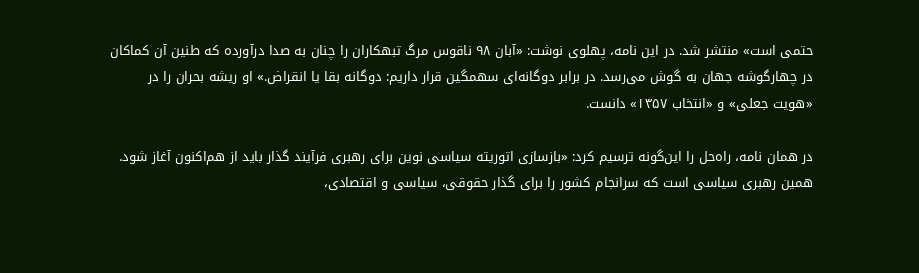حتمی است» منتشر شد. در این نامه، پهلوی نوشت: «آبان ۹۸ ناقوس مرگ تبهکاران را چنان به صدا درآورده که طنین آن کماکان در چهارگوشه جهان به گوش می‌رسد. در برابر دوگانه‌ای سهمگین قرار داریم: دوگانه بقا یا انقراض.» او ریشه بحران را در «هویت جعلی» و «انتخاب ۱۳۵۷» دانست.

در همان نامه، راه‌حل را این‌گونه ترسیم کرد: «بازسازی اتوریته سیاسی نوین برای رهبری فرآیند گذار باید از هم‌اکنون آغاز شود. همین رهبری سیاسی است که سرانجام کشور را برای گذار حقوقی، سیاسی و اقتصادی،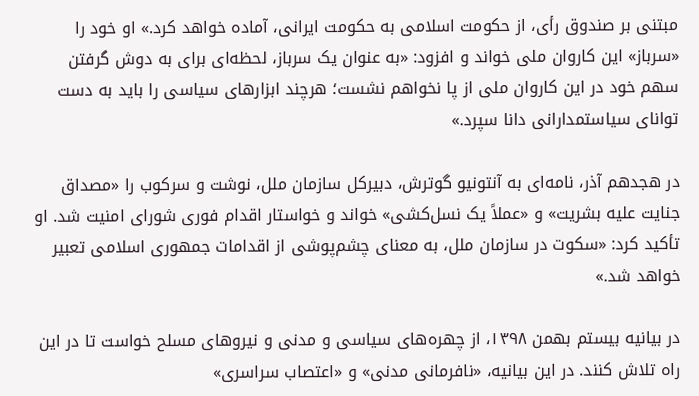مبتنی بر صندوق رأی، از حکومت اسلامی به حکومت ایرانی، آماده خواهد کرد.» او خود را «سرباز» این کاروان ملی خواند و افزود: «به عنوان یک سرباز، لحظه‌ای برای به دوش گرفتن سهم خود در این کاروان ملی از پا نخواهم نشست؛ هرچند ابزار‌های سیاسی را باید به دست توانای سیاستمدارانی دانا سپرد.»

در هجدهم آذر، نامه‌ای به آنتونیو گوترش، دبیرکل سازمان ملل، نوشت و سرکوب را «مصداق جنایت علیه بشریت» و «عملاً یک نسل‌کشی» خواند و خواستار اقدام فوری شورای امنیت شد. او تأکید کرد: «سکوت در سازمان ملل، به معنای چشم‌پوشی از اقدامات جمهوری اسلامی تعبیر خواهد شد.»

در بیانیه بیستم بهمن ۱۳۹۸، از چهره‌های سیاسی و مدنی و نیرو‌های مسلح خواست تا در این راه تلاش کنند. در این بیانیه، «نافرمانی مدنی» و «اعتصاب سراسری»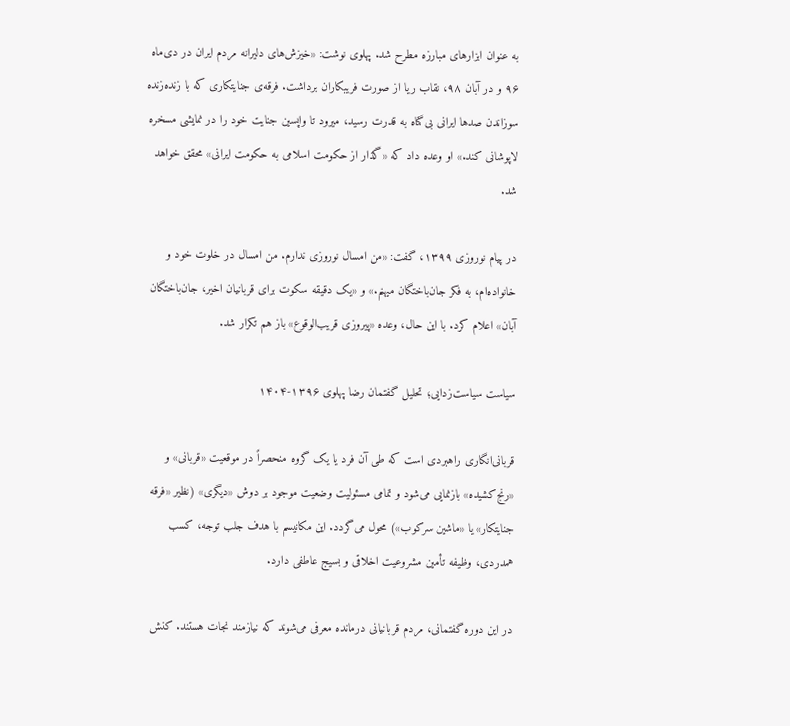به عنوان ابزار‌های مبارزه مطرح شد. پهلوی نوشت: «خیزش‌های دلیرانه مردم ایران در دی‌ماه ۹۶ و در آبان ۹۸، نقاب ریا از صورت فریبکاران برداشت. فرقه‌ی جنایتکاری که با زنده‌زنده سوزاندن صد‌ها ایرانی بی‌گناه به قدرت رسید، میرود تا واپسین جنایت خود را در نمایشی مسخره لاپوشانی کند.» او وعده داد که «گذار از حکومت اسلامی به حکومت ایرانی» محقق خواهد شد.

در پیام نوروزی ۱۳۹۹، گفت: «من امسال نوروزی ندارم. من امسال در خلوت خود و خانواده‌ام، به فکر جان‌باختگان میهنم.» و «یک دقیقه سکوت برای قربانیان اخیر، جان‌باختگان آبان» اعلام کرد. با این حال، وعده «پیروزی قریب‌الوقوع» باز هم تکرار شد.

سیاست سیاست‌زدایی؛ تحلیل گفتمان رضا پهلوی ۱۳۹۶-۱۴۰۴

قربانی‌انگاری راهبردی است که طی آن فرد یا یک گروه منحصراً در موقعیت «قربانی» و «رنج‌کشیده» بازنمایی می‌شود و تمامی مسئولیت وضعیت موجود بر دوش «دیگری» (نظیر «فرقه جنایتکار» یا «ماشین سرکوب») محول می‌گردد. این مکانیسم با هدف جلب توجه، کسب همدردی، وظیفه تأمین مشروعیت اخلاقی و بسیج عاطفی دارد.

در این دوره گفتمانی، مردم قربانیانی درمانده معرفی می‌شوند که نیازمند نجات هستند. کنش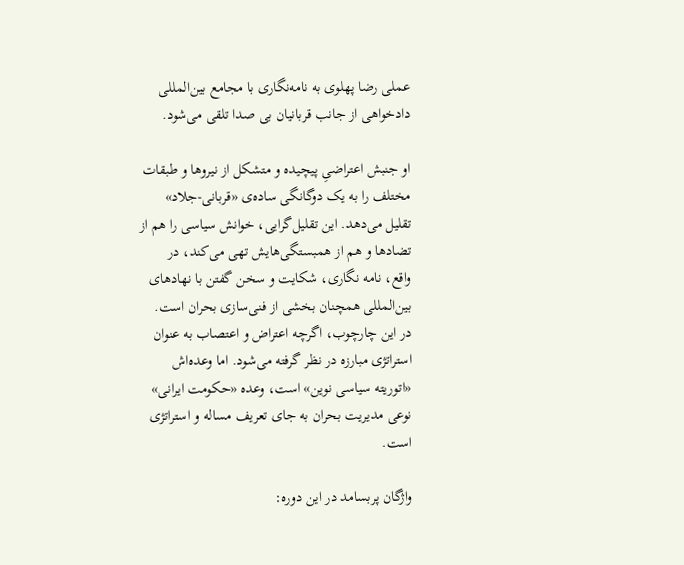عملی رضا پهلوی به نامه‌نگاری با مجامع بین‌المللی دادخواهی از جانب قربانیان بی صدا تلقی می‌شود.

او جنبش اعتراضیِ پیچیده و متشکل از نیرو‌ها و طبقات مختلف را به یک دوگانگی ساده‌ی «قربانی-جلاد» تقلیل می‌دهد. این تقلیل‌گرایی، خوانش سیاسی را هم از تضاد‌ها و هم از همبستگی‌هایش تهی می‌کند، در واقع، نامه نگاری، شکایت و سخن گفتن با نهاد‌های بین‌المللی همچنان بخشی از فنی‌سازی بحران است. در این چارچوب، اگرچه اعتراض و اعتصاب به عنوان استراتژی مبارزه در نظر گرفته می‌شود. اما وعده‌اش «اتوریته سیاسی نوین» است، وعده «حکومت ایرانی» نوعی مدیریت بحران به جای تعریف مساله و استراتژی است.

واژگان پربسامد در این دوره: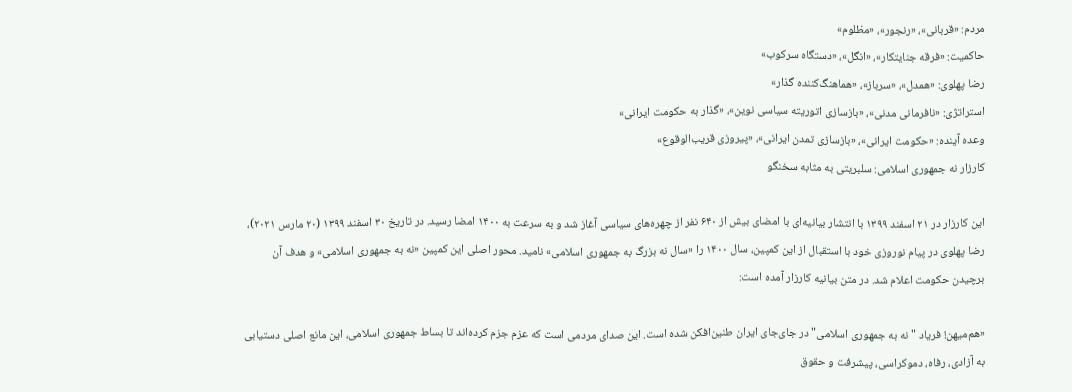مردم: «قربانی»، «رنجور»، «مظلوم»
حاکمیت: «فرقه جنایتکار»، «انگل»، «دستگاه سرکوب»
رضا پهلوی: «همدل»، «سرباز»، «هماهنگ‌کننده گذار»
استراتژی: «نافرمانی مدنی»، «بازسازی اتوریته سیاسی نوین»، «گذار به حکومت ایرانی»
وعده آینده: «حکومت ایرانی»، «بازسازی تمدن ایرانی»، «پیروزی قریب‌الوقوع»
کارزار نه جمهوری اسلامی: سلبریتی به مثابه سخنگو

این کارزار در ۲۱ اسفند ۱۳۹۹ با انتشار بیانیه‌ای با امضای بیش از ۶۴۰ نفر از چهره‌های سیاسی آغاز شد و به سرعت به ۱۴۰۰ امضا رسید. در تاریخ ۳۰ اسفند ۱۳۹۹ (۲۰ مارس ۲۰۲۱)، رضا پهلوی در پیام نوروزی خود با استقبال از این کمپین، سال ۱۴۰۰ را «سال نه بزرگ به جمهوری اسلامی» نامید. محور اصلی این کمپین «نه به جمهوری اسلامی» و هدف آن برچیدن حکومت اعلام شد. در متن بیانیه کارزار آمده است:

«هم‌میهن! فریاد "نه به جمهوری اسلامی" در جای‌جای ایران طنین‌افکن شده است. این صدای مردمی است که عزم جزم کرده‌اند تا بساط جمهوری اسلامی، این مانع اصلی دستیابی به آزادی، رفاه، دموکراسی، پیشرفت و حقوق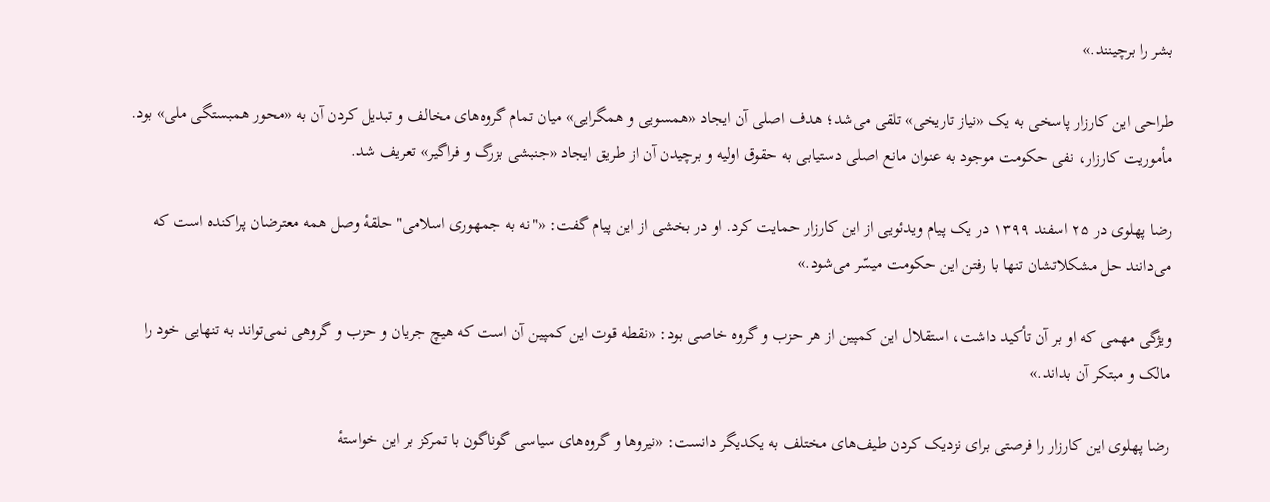بشر را برچینند.»

طراحی این کارزار پاسخی به یک «نیاز تاریخی» تلقی می‌شد؛ هدف اصلی آن ایجاد «همسویی و همگرایی» میان تمام گروه‌های مخالف و تبدیل کردن آن به «محور همبستگی ملی» بود. مأموریت کارزار، نفی حکومت موجود به عنوان مانع اصلی دستیابی به حقوق اولیه و برچیدن آن از طریق ایجاد «جنبشی بزرگ و فراگیر» تعریف شد.

رضا پهلوی در ۲۵ اسفند ۱۳۹۹ در یک پیام ویدئویی از این کارزار حمایت کرد. او در بخشی از این پیام گفت: «"نه به جمهوری اسلامی" حلقهٔ وصل همه معترضان پراکنده است که می‌دانند حل مشکلاتشان تنها با رفتن این حکومت میسّر می‌شود.»

ویژگی مهمی که او بر آن تأکید داشت، استقلال این کمپین از هر حزب و گروه خاصی بود: «نقطه قوت این کمپین آن است که هیچ جریان و حزب و گروهی نمی‌تواند به تنهایی خود را مالک و مبتکر آن بداند.»

رضا پهلوی این کارزار را فرصتی برای نزدیک کردن طیف‌های مختلف به یکدیگر دانست: «نیرو‌ها و گروه‌های سیاسی گوناگون با تمرکز بر این خواستهٔ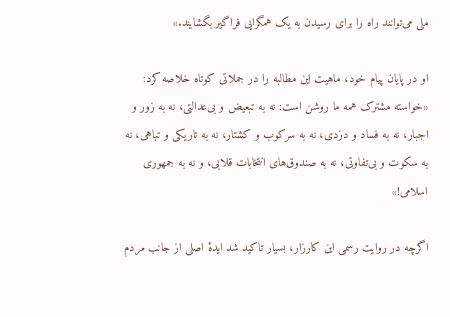ملی می‌توانند راه را برای رسیدن به یک همگرایی فراگیر بگشایند.»

او در پایان پیام خود، ماهیت این مطالبه را در جملاتی کوتاه خلاصه کرد: «خواسته مشترک همه ما روشن است: نه به تبعیض و بی‌عدالتی، نه به زور و اجبار، نه به فساد و دزدی، نه به سرکوب و کشتار، نه به تاریکی و تباهی، نه به سکوت و بی‌تفاوتی، نه به صندوق‌های انتخابات قلابی، و نه به جمهوری اسلامی!»

اگرچه در روایت رسمی این کارزار، بسیار تاکید شد ایدهٔ اصلی از جانب مردم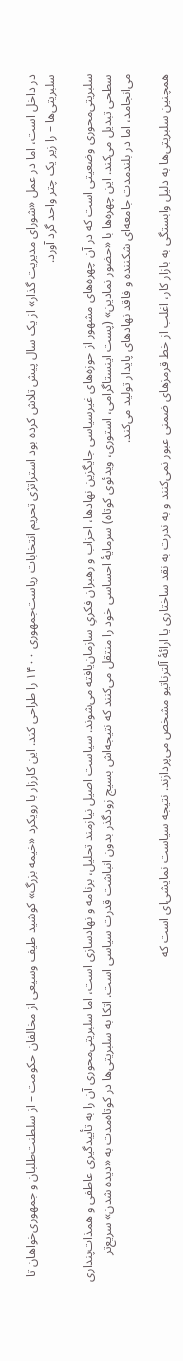در داخل است، اما در عمل «شورای مدیریت گذار» از یک سال پیش تلاش کرده بود استراتژی تحریم انتخابات ریاست‌جمهوری ۱۴۰۰ را طراحی کند. این کارزار با رویکرد «خیمه بزرگ» کوشید طیف وسیعی از مخالفان حکومت – از سلطنت‌طلبان و جمهوری‌خواهان تا سلبریتی‌ها – را زیر یک چتر واحد گرد آورد.

سلبریتی‌محوری وضعیتی است که در آن چهره‌های مشهور از حوزه‌های غیرسیاسی جایگزین نهادها، احزاب و رهبران فکریِ سازمان‌یافته می‌شوند. سیاست اصیل نیازمند تحلیل، برنامه و نهادسازی است، اما سلبریتی‌محوری آن را به تأییدگیری عاطفی و همذات‌پنداری سطحی تبدیل می‌کند. این چهره‌ها با «حضور نمادین» (پست اینستاگرامی، استوری، ویدئوی کوتاه) سرمایهٔ احساسی خود را منتقل می‌کنند که نتیجه‌اش بسیج زودگذر بدون انباشت قدرت سیاسی است. اتکا به سلبریتی‌ها در کوتاه‌مدت به «دیده شدن» سریع‌تر می‌انجامد، اما در بلندمدت جامعه‌ای شکننده و فاقد نهاد‌های پایدار تولید می‌کند.

همچنین سلبریتی‌ها به دلیل وابستگی به بازار کار، اغلب از خط قرمز‌های ضمنی عبور نمی‌کنند و به ندرت به نقد ساختاری یا ارائهٔ آلترناتیو مشخص می‌پردازند. نتیجه سیاست نمایشی‌ای است که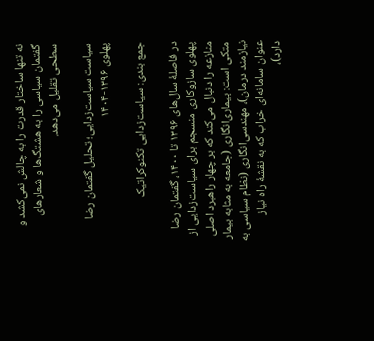نه تنها ساختار قدرت را به چالش نمی‌کشد و گفتمان سیاسی را به هشتگ‌ها و شعار‌های سطحی تقلیل می‌دهد.

سیاست سیاست‌زدایی؛ تحلیل گفتمان رضا پهلوی ۱۳۹۶-۱۴۰۴

جمع بندی: سیاست‌زدایی تکنوکراتیک

در فاصلهٔ سال‌های ۱۳۹۶ تا ۱۴۰۰، گفتمان رضا پهلوی سازوکاری منسجم برای سیاست‌زدایی از منازعه را دنبال می‌کند که بر چهار راهبرد اصلی متکی است: بیماری‌انگاری (جامعه به مثابه بیمار نیازمند درمان)، مهندسی‌انگاری (نظام سیاسی به عنوان سامانه‌ای خراب که به نقشهٔ راه نیاز دارد)،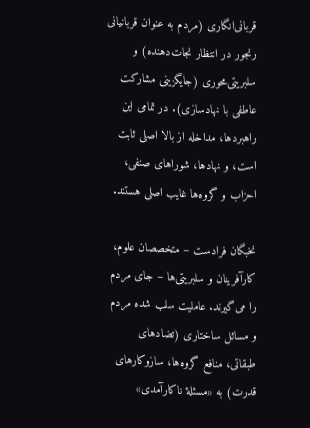قربانی‌انگاری (مردم به عنوان قربانیانی رنجور در انتظار نجات‌دهنده) و سلبریتی‌محوری (جایگزینی مشارکت عاطفی با نهادسازی). در تمامی این راهبردها، مداخله از بالا اصلی ثابت است، و نهادها، شورا‌های صنفی، احزاب و گروه‌ها غایب اصلی هستند.

نخبگان فرادست – متخصصان علوم، کارآفرینان و سلبریتی‌ها – جای مردم را می‌گیرند. عاملیت سلب شده مردم و مسائل ساختاری (تضاد‌های طبقاتی، منافع گروه‌ها، سازوکار‌های قدرت) به «مسئلهٔ ناکارآمدی»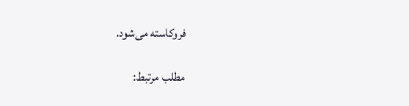فروکاسته می‌شود.

مطلب مرتبط: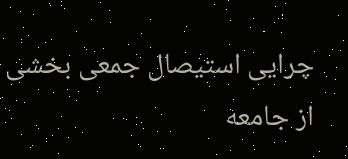چرایی استیصال جمعی بخشی از جامعه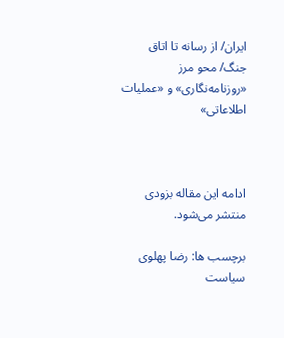ایران/ از رسانه تا اتاق جنگ/ محو مرز «روزنامه‌نگاری» و «عملیات اطلاعاتی»



ادامه این مقاله بزودی منتشر می‌شود.

برچسب ها: رضا پهلوی سیاست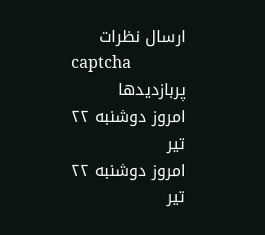ارسال نظرات
captcha
پربازدیدها
امروز دوشنبه ۲۲ تير
امروز دوشنبه ۲۲ تير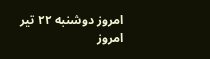امروز دوشنبه ۲۲ تير
امروز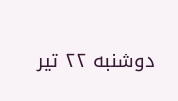دوشنبه ۲۲ تير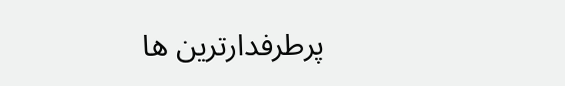پرطرفدارترین ها